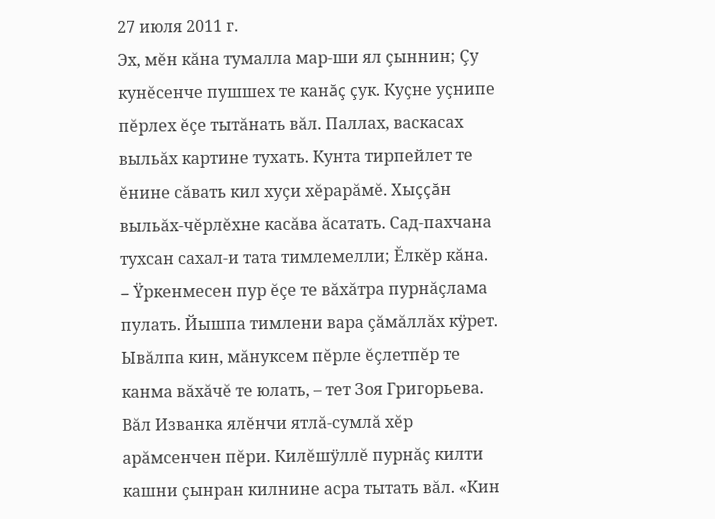27 июля 2011 г.
Эх, мĕн кăна тумалла мар-ши ял çыннин; Çу кунĕсенче пушшех те канăç çук. Куçне уçнипе пĕрлех ĕçе тытăнать вăл. Паллах, васкасах выльăх картине тухать. Кунта тирпейлет те ĕнине сăвать кил хуçи хĕрарăмĕ. Хыççăн выльăх-чĕрлĕхне касăва ăсатать. Сад-пахчана тухсан сахал-и тата тимлемелли; Ĕлкĕр кăна.
– Ÿркенмесен пур ĕçе те вăхăтра пурнăçлама пулать. Йышпа тимлени вара çăмăллăх кÿрет. Ывăлпа кин, мăнуксем пĕрле ĕçлетпĕр те канма вăхăчĕ те юлать, – тет Зоя Григорьева.
Вăл Изванка ялĕнчи ятлă-сумлă хĕр арăмсенчен пĕри. Килĕшÿллĕ пурнăç килти кашни çынран килнине асра тытать вăл. «Кин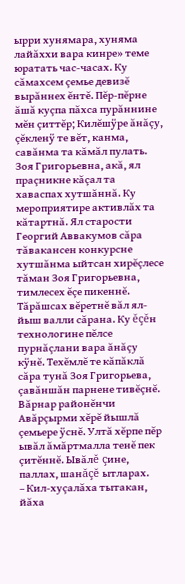ырри хунямара, хуняма лайăххи вара кинре» теме юратать час-часах. Ку сăмахсем çемье девизĕ вырăннех ĕнтĕ. Пĕр-пĕрне ăшă куçпа пăхса пурăннине мĕн çиттĕр; Килĕшÿре ăнăçу, çĕкленÿ те вĕт, канма, савăнма та кăмăл пулать.
Зоя Григорьевна, акă, ял праçникне кăçал та хаваспах хутшăннă. Ку мероприятире активлăх та кăтартнă. Ял старости Георгий Аввакумов сăра тăвакансен конкурсне хутшăнма ыйтсан хирĕçлесе тăман Зоя Григорьевна, тимлесех ĕçе пикеннĕ. Тăрăшсах вĕретнĕ вăл ял-йыш валли сăрана. Ку ĕçĕн технологине пĕлсе пурнăçлани вара ăнăçу кÿнĕ. Техĕмлĕ те кăпăклă сăра тунă Зоя Григорьева, çавăншăн парнене тивĕçнĕ.
Вăрнар районĕнчи Авăрçырми хĕрĕ йышлă çемьере ÿснĕ. Ултă хĕрпе пĕр ывăл ăмăртмалла тенĕ пек çитĕннĕ. Ывăлĕ çине, паллах, шанăçĕ ытларах.
– Кил-хуçалăха тытакан, йăха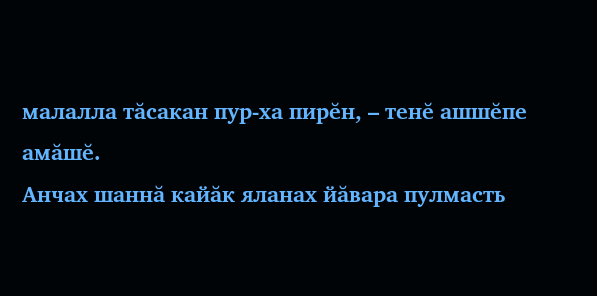малалла тăсакан пур-ха пирĕн, – тенĕ ашшĕпе амăшĕ.
Анчах шаннă кайăк яланах йăвара пулмасть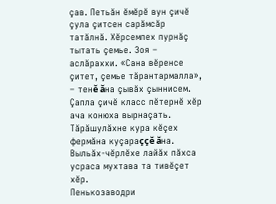çав. Петьăн ĕмĕрĕ вун çичĕ çула çитсен сарăмсăр татăлнă. Хĕрсемпех пурнăç тытать çемье. Зоя – аслăраххи. «Сана вĕренсе çитет, çемье тăрантармалла», – тенĕ ăна çывăх çыннисем. Çапла çичĕ класс пĕтернĕ хĕр ача конюха вырнаçать. Тăрăшулăхне кура кĕçех фермăна куçараççĕ ăна. Выльăх-чĕрлĕхе лайăх пăхса усраса мухтава та тивĕçет хĕр.
Пенькозаводри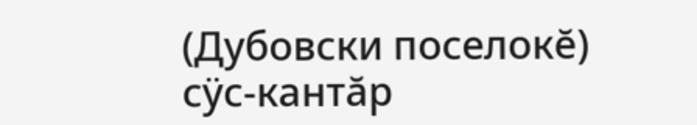(Дубовски поселокĕ) сÿс-кантăр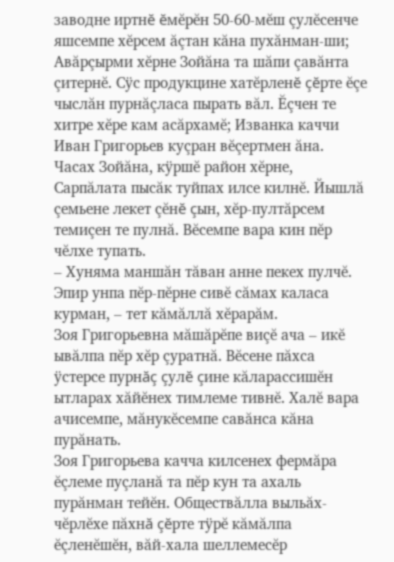заводне иртнĕ ĕмĕрĕн 50-60-мĕш çулĕсенче яшсемпе хĕрсем ăçтан кăна пухăнман-ши; Авăрçырми хĕрне Зойăна та шăпи çавăнта çитернĕ. Сÿс продукцине хатĕрленĕ çĕрте ĕçе чыслăн пурнăçласа пырать вăл. Ĕçчен те хитре хĕре кам асăрхамĕ; Изванка каччи Иван Григорьев куçран вĕçертмен ăна. Часах Зойăна, кÿршĕ район хĕрне, Сарпăлата пысăк туйпах илсе килнĕ. Йышлă çемьене лекет çĕнĕ çын, хĕр-пултăрсем темиçен те пулнă. Вĕсемпе вара кин пĕр чĕлхе тупать.
– Хуняма маншăн тăван анне пекех пулчĕ. Эпир унпа пĕр-пĕрне сивĕ сăмах каласа курман, – тет кăмăллă хĕрарăм.
Зоя Григорьевна мăшăрĕпе виçĕ ача – икĕ ывăлпа пĕр хĕр çуратнă. Вĕсене пăхса ÿстерсе пурнăç çулĕ çине кăларассишĕн ытларах хăйĕнех тимлеме тивнĕ. Халĕ вара ачисемпе, мăнукĕсемпе савăнса кăна пурăнать.
Зоя Григорьева качча килсенех фермăра ĕçлеме пуçланă та пĕр кун та ахаль пурăнман тейĕн. Обществăлла выльăх-чĕрлĕхе пăхнă çĕрте тÿрĕ кăмăлпа ĕçленĕшĕн, вăй-хала шеллемесĕр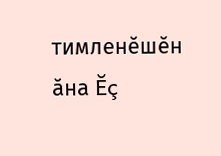тимленĕшĕн ăна Ĕç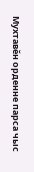Мухтавĕн орденне парса чыс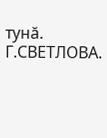тунă.
Г.СВЕТЛОВА.